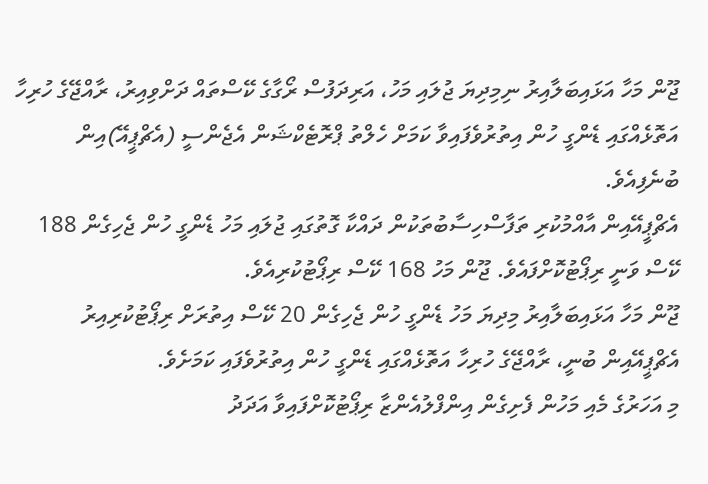ޖޫން މަހާ އަޅައިބަލާއިރު ނިމިދިޔަ ޖުލައި މަހު، އަރިދަފުސް ރޯގާގެ ކޭސްތައް ދަށްވިއިރު، ރާއްޖޭގެ ހުރިހާ އަތޮޅެއްގައި ޑެންގީ ހުން އިތުރުވެފައިވާ ކަމަށް ހެލްތު ޕްރޮޓެކްޝަން އެޖެންސީ (އެޗްޕީއޭ)އިން ބުނެފިއެވެ.
އެޗްޕީއޭއިން އާއްމުކުރި ތަފާސްހިސާބުތަކުން ދައްކާ ގޮތުގައި ޖުލައި މަހު ޑެންގީ ހުން ޖެހިގެން 188 ކޭސް ވަނީ ރިޕޯޓުކޮށްފައެވެ. ޖޫން މަހު 168 ކޭސް ރިޕޯޓުކުރިއެވެ.
ޖޫން މަހާ އަޅައިބަލާއިރު މިދިޔަ މަހު ޑެންގީ ހުން ޖެހިގެން 20 ކޭސް އިތުރަށް ރިޕޯޓުކުރިއިރު އެޗްޕީއޭއިން ބުނީ، ރާއްޖޭގެ ހުރިހާ އަތޮޅެއްގައި ޑެންގީ ހުން އިތުރުވެފައި ކަމަށެވެ.
މި އަހަރުގެ މެއި މަހުން ފެށިގެން އިންފްލުއެންޒާ ރިޕޯޓުކޮށްފައިވާ އަދަދު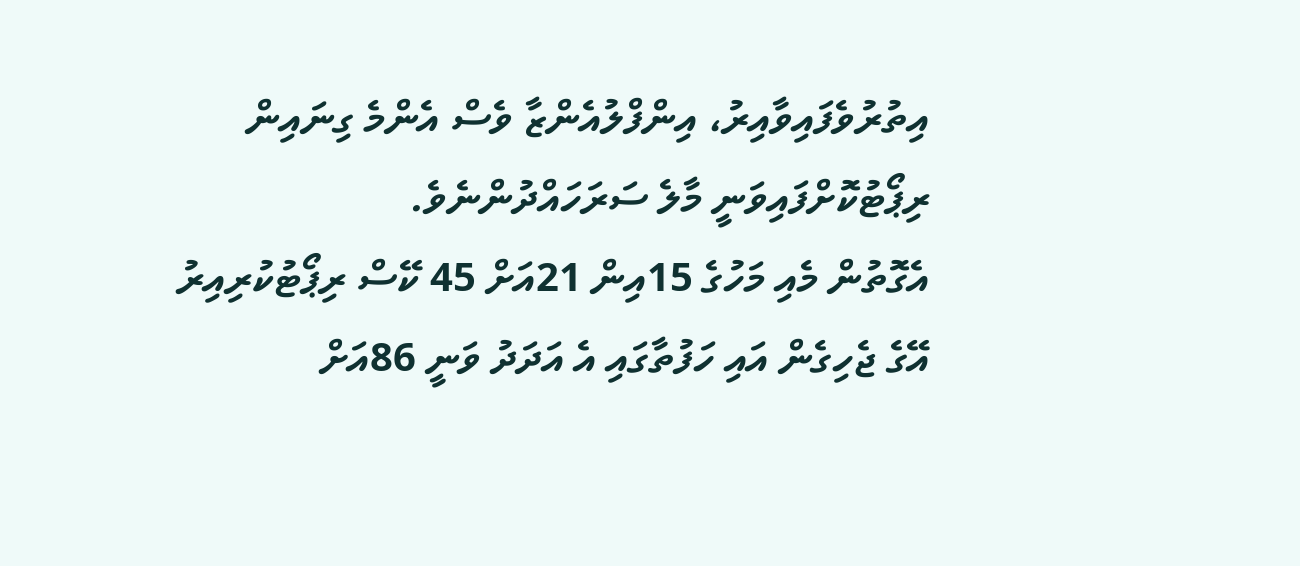އިތުރުވެފައިވާއިރު، އިންފްލުއެންޒާ ވެސް އެންމެ ގިނައިން ރިޕޯޓުކޮށްފައިވަނީ މާލެ ސަރަހައްދުންނެވެ.
އެގޮތުން މެއި މަހުގެ 15އިން 21އަށް 45 ކޭސް ރިޕޯޓުކުރިއިރު އޭގެ ޖެހިގެން އައި ހަފުތާގައި އެ އަދަދު ވަނީ 86އަށް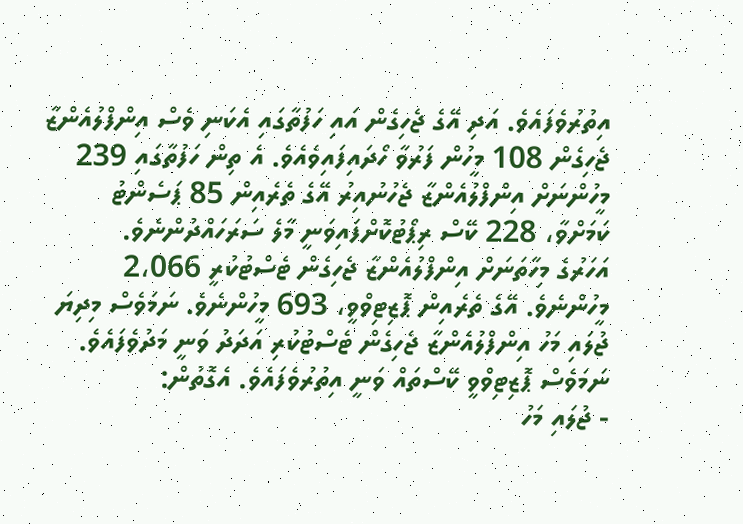އިތުރުވެފައެވެ. އަދި އޭގެ ޖެހިގެން އައި ހަފުތާގައި އެކަނި ވެސް އިންފްލުއެންޒާ ޖެހިގެން 108 މީހުން ފަރުވާ ހޯދައިފައިވެއެވެ. އެ ތިން ހަފުތާގައި 239 މީހުންނަށް އިންފްލުއެންޒާ ޖެހުނުއިރު އޭގެ ތެރެއިން 85 ޕަސެންޓު ކަމަށްވާ، 228 ކޭސް ރިޕޯޓުކޮށްފައިވަނީ މާލެ ސަރަހައްދުންނެވެ.
އަހަރުގެ މިހާތަނަށް އިންފްލުއެންޒާ ޖެހިގެން ޓެސްޓުކުރީ 2،066 މީހުންނެވެ. އޭގެ ތެރެއިން ޕޮޒިޓިވްވީ، 693 މީހުންނެވެ. ނަމަވެސް މިދިޔަ ޖުލައި މަހު އިންފްލުއެންޒާ ޖެހިގެން ޓެސްޓުކުރި އަދަދު ވަނީ މަދުވެފައެވެ. ނަމަވެސް ޕޮޒިޓިވްވީ ކޭސްތައް ވަނީ އިތުރުވެފައެވެ. އެގޮތުން:
- ޖުލައި މަހު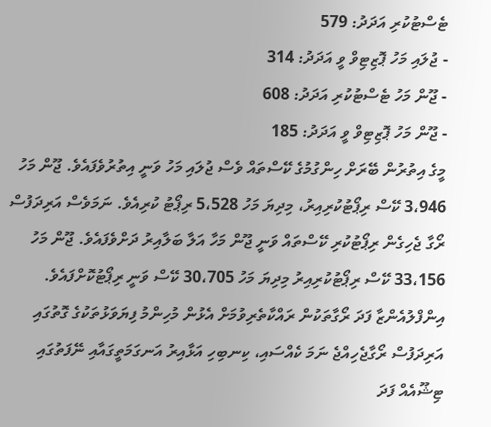ޓެސްޓުކުރި އަދަދު: 579
- ޖުލައި މަހު ޕޮޒިޓިވް ވީ އަދަދު: 314
- ޖޫން މަހު ޓެސްޓުކުރި އަދަދު: 608
- ޖޫން މަހު ޕޮޒިޓިވް ވީ އަދަދު: 185
މީގެ އިތުރުން ބޭރަށް ހިންގުމުގެ ކޭސްތައް ވެސް ޖުލައި މަހު ވަނީ އިތުރުވެފައެވެ. ޖޫން މަހު 3،946 ކޭސް ރިޕޯޓުކުރިއިރު، މިދިޔަ މަހު 5،528 ރިޕޯޓު ކުރިއެވެ. ނަމަވެސް އަރިދަފުސް ރޯގާ ޖެހިގެން ރިޕޯޓުކުރި ކޭސްތައް ވަނީ ޖޫން މަހާ އަލާ ބަލާއިރު ދަށްވެފައެވެ. ޖޫން މަހު 33،156 ކޭސް ރިޕޯޓުކުރިއިރު މިދިޔަ މަހު 30،705 ކޭސް ވަނީ ރިޕޯޓުކޮށްފައެވެ.
އިންފްލުއެންޒާ ފަދަ ރޯގާތަކުން ރައްކާތެރިވުމަށް އެޅުން މުހިންމު ފިޔަވަޅުތަކުގެ ގޮތުގައި އަރިދަފުސް ރޯގާޖެހިއްޖެ ނަމަ ކެއްސައި، ކިނބިހި އަޅާއިރު އަނގަމަތީގައާއި ނޭފަތުގައި ޓިޝޫއެއް ފަދަ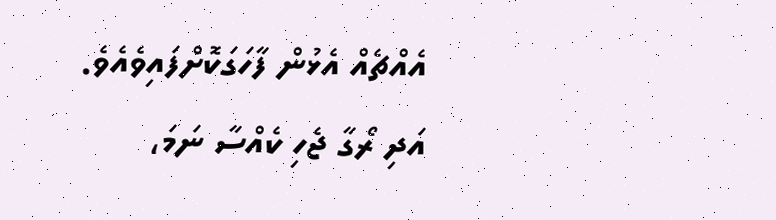އެއްޗެއް އެޅުން ފާހަގަކޮށްފައިވެއެވެ. އަދި ރޯގާ ޖެހި ކެއްސާ ނަމަ،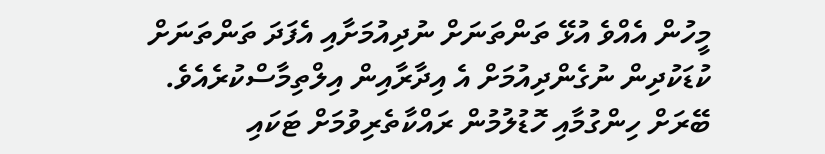މީހުން އެއްވެ އުޅޭ ތަންތަނަށް ނުދިއުމަށާއި އެފަދަ ތަންތަނަށް ކުޑަކުދިން ނުގެންދިއުމަށް އެ އިދާރާއިން އިލްތިމާސްކުރެއެވެ.
ބޭރަށް ހިންގުމާއި ހޮޑުލުމުން ރައްކާތެރިވުމަށް ޓަކައި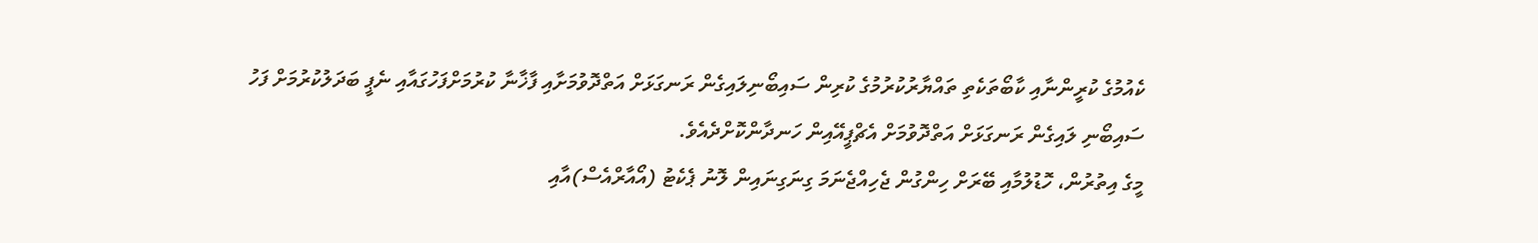ކެއުމުގެ ކުރީންނާއި ކާބޯތަކެތި ތައްޔާރުކުރުމުގެ ކުރިން ސައިބޯނިލައިގެން ރަނގަޅަށް އަތްދޮވުމަށާއި ފާޚާނާ ކުރުމަށްފަހުގައާއި ނެޕީ ބަދަލުކުރުމަށް ފަހު ސައިބޯނި ލައިގެން ރަނގަޅަށް އަތްދޮވުމަށް އެޗްޕީއޭއިން ހަނދާންކޮށްދެއެވެ.
މީގެ އިތުރުން، ހޮޑުލުމާއި ބޭރަށް ހިންގުން ޖެހިއްޖެނަމަ ގިނަގިނައިން ލޮނު ޕެކެޓު (އޯއާރްއެސް)އާއި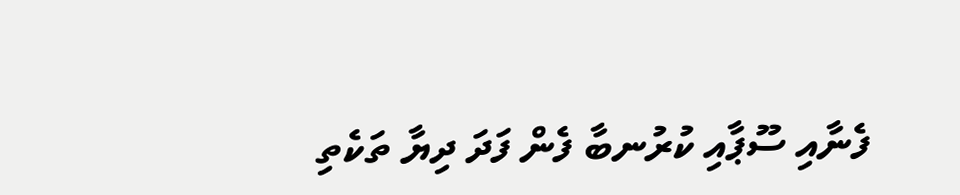ފެނާއި ސޫޕާއި ކުރުނބާ ފެން ފަދަ ދިޔާ ތަކެތި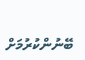ބޭނުންކުރުމަށް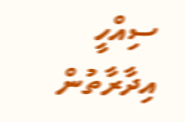ސިއްހީ އިދާރާތުން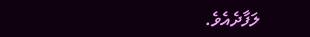ލަފާދެއެވެ.